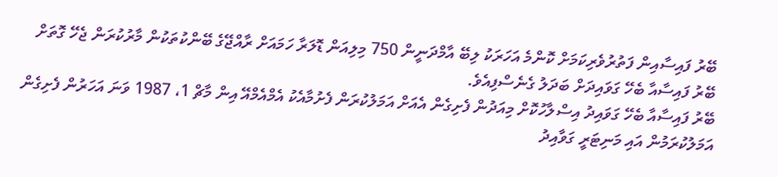ބޭރު ފައިސާއިން ފަތުރުވެރިކަމަށް ކޮންމެ އަހަރަކު ލިބޭ އާމްދަނީން 750 މިލިއަން ޑޮލަރާ ހަމައަށް ރާއްޖޭގެ ބޭންކުތަކުން މާރުކުރަން ޖެހޭ ގޮތަށް ބޭރު ފައިސާއާ ބެހޭ ގަވައިދަށް ބަދަލު ގެނެސްފިއެވެ.
ބޭރު ފައިސާއާ ބެހޭ ގަވައިދު އިސްލާހުކޮށް މިއަދުން ފެށިގެން އެއަށް އަމަލުކުރަން ފެށުމާއެކު އެމްއެމްއޭ އިން މާޗް 1، 1987 ވަނަ އަހަރުން ފެށިގެން އަމަލުކުރަމުން އައި މަނިޓަރީ ގަވާއިދު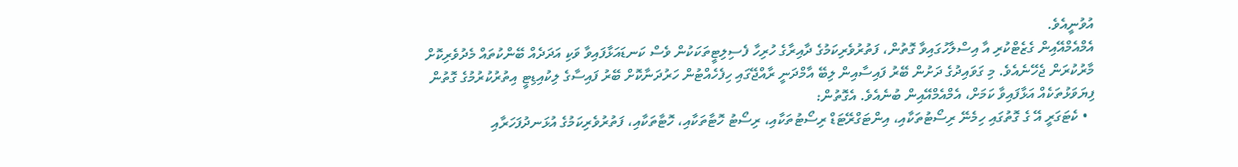އުވުނީއެވެ.
އެމްއެމްއޭއިން ގެޒެޓްކުރި އާ އިސްލާހުގައިވާ ގޮތުން، ފަތުރުވެރިކަމުގެ ދާއިރާގެ ހުރިހާ ފެސިލިޓީތަކަކުން ވެސް ކަނޑައަޅާފައިވާ ވަކި އަދަދެއް ބޭންކުތައް މެދުވެރިކޮށް މާރުކުރަން ޖެހޭނެއެވެ. މި ގަވައިދުގެ ދަށުން ބޭރު ފައިސާއިން ލިބޭ އާމްދަނީ ރާއްޖޭގައި ހިފެހެއްޓުން ހަރުދަނާކޮށް ބޭރު ފައިސާގެ ލިކުއިޑިޓީ އިތުރުކުރުމުގެ ގޮތުން ފިޔަވަޅުތަކެއް އަޅާފައިވާ ކަމަށް، އެމްއެމްއޭއިން ބުނެއެވެ. އެގޮތުން:
  • ކެޓަގަރީ އޭ ގެ ގޮތުގައި ހިމެނޭ ރިސޯޓުތަކާއި، އިންޓަގްރޭޓަޑް ރިސޯޓުތަކާއި، ރިސޯޓު ހޮޓާތަކާއި، ހޮޓާތަކާއި، ފަތުރުވެރިކަމުގެ އުޅަނދުފަހަރާއި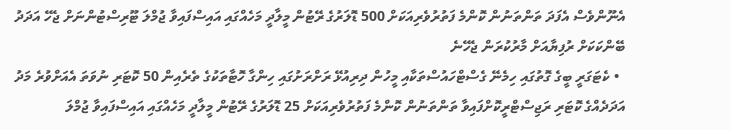އެނޫންވެސް އެފަދަ ތަންތަނުން ކޮންމެ ފަތުރުވެރިއަކަށް 500 ޑޮލަރުގެ ރޭޓުން މީލާދީ މަހެއްގައި އައިސްފައިވާ ޖުމްލަ ޓޫރިސްޓުންނަށް ޖެހޭ އަދަދު ބޭންކަކަށް ރުފިޔާއަށް މާރުކުރަން ޖެހޭނެ
  • ކެޓަގަރީ ބީގެ ގޮތުގައި ހިމެނޭ ގެސްޓްހައުސްތަކާއި މީހުން ދިރިއުޅޭ ރަށްރަށުގައި ހިންގާ ހޮޓާތަކުގެ ތެރެއިން 50 ކޮޓަރި ނުވަތަ އެއަށްވުރެ މަދު އަދަދެއްގެ ކޮޓަރި ރަޖިސްޓްރީކޮށްފައިވާ ތަންތަނުން ކޮންމެ ފަތުރުވެރިއަކަށް 25 ޑޮލަރުގެ ރޭޓުން މީލާދީ މަހެއްގައި އައިސްފައިވާ ޖުމްލަ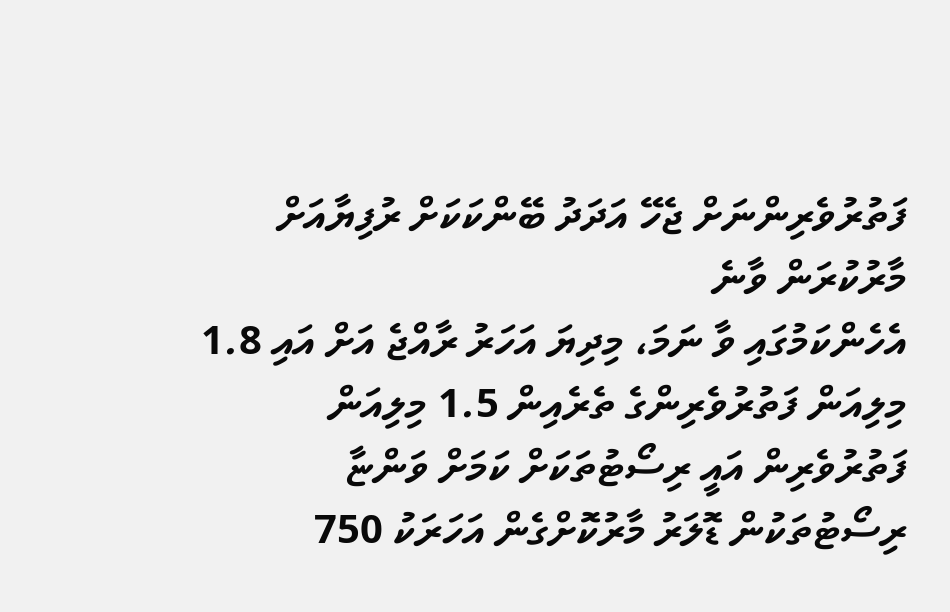ފަތުރުވެރިންނަށް ޖެހޭ އަދަދު ބޭންކަކަށް ރުފިޔާއަށް މާރުކުރަން ވާނެ
އެހެންކަމުގައި ވާ ނަމަ، މިދިޔަ އަހަރު ރާއްޖެ އަށް އައި 1.8 މިލިއަން ފަތުރުވެރިންގެ ތެރެއިން 1.5 މިލިއަން ފަތުރުވެރިން އައީ ރިސޯޓުތަކަށް ކަމަށް ވަންޏާ ރިސޯޓުތަކުން ޑޮލަރު މާރުކޮށްގެން އަހަރަކު 750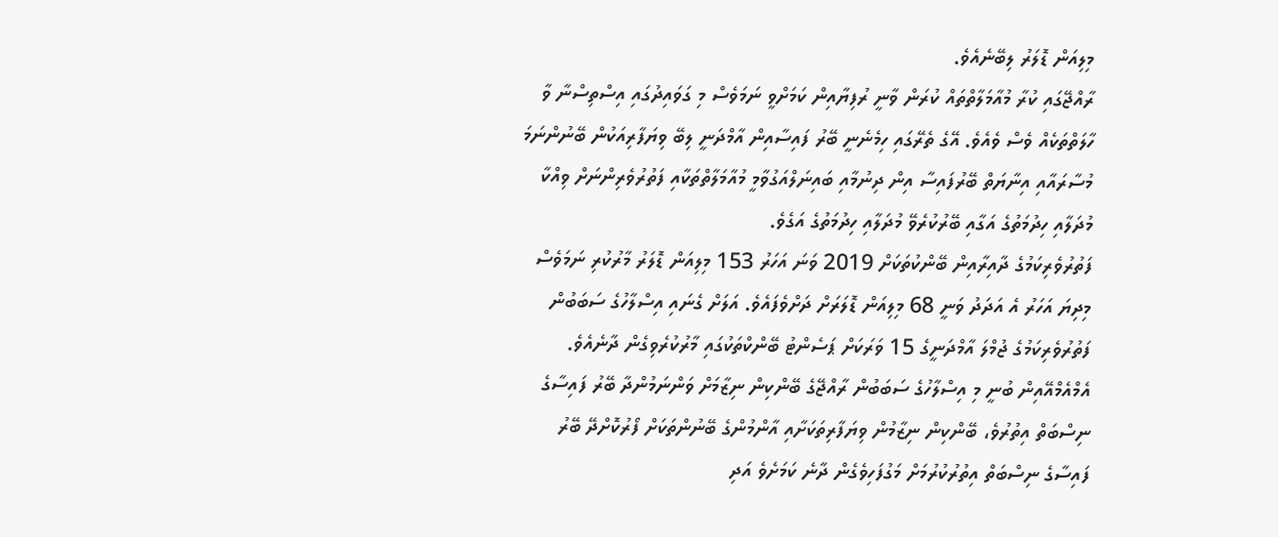މިލިއަން ޑޮލަރު ލިބޭނެއެވެ.
ރާއްޖޭގައި ކުރާ މުއާމަލާތްތައް ކުރަން ވާނީ ރުފިޔާއިން ކަމަށްވީ ނަމަވެސް މި ގަވައިދުގައި އިސްތިސްނާ ވާ ހާލަތްތަކެއް ވެސް ވެއެވެ. އޭގެ ތެރޭގައި ހިމެނެނީ ބޭރު ފައިސާއިން އާމްދަނީ ލިބޭ ވިޔަފާރިއަކުން ބޭނުންނަމަ މުސާރައާއި އިނާޔަތް ބޭރުފައިސާ އިން ދިނުމާއި ބައިނަލްއަގުވާމީ މުއާމަލާތްތަކާއި ފަތުރުވެރިންނަށް ވިއްކާ މުދަލާއި ހިދުމަތުގެ އަގާއި ބޭރުކުރެވޭ މުދަލާއި ހިދުމަތުގެ އަގެވެ.
ފަތުރުވެރިކަމުގެ ދާއިރާއިން ބޭންކުތަކަށް 2019 ވަނަ އަހަރު 153 މިލިއަން ޑޮލަރު މާރުކުރި ނަމަވެސް މިދިޔަ އަހަރު އެ އަދަދު ވަނީ 68 މިލިއަން ޑޮލަރަށް ދަށްވެފައެވެ. އަލަށް ގެނައި އިސްލާހުގެ ސަބަބުން ފަތުރުވެރިކަމުގެ ޖުމްލަ އާމްދަނީގެ 15 ވަރަކަށް ޕަސެންޓު ބޭންކްތަކުގައި މާރުކުރެވިގެން ދާނެއެވެ.
އެމްއެމްއޭއިން ބުނީ މި އިސްލާހުގެ ސަބަބުން ރާއްޖޭގެ ބޭންކިން ނިޒާމަށް ވަންނަމުންދާ ބޭރު ފައިސާގެ ނިސްބަތް އިތުރުވެ، ބޭންކިން ނިޒާމުން ވިޔަފާރިތަކަށާއި އާންމުންގެ ބޭނުންތަކަށް ފޯރުކޮށްދޭ ބޭރު ފައިސާގެ ނިސްބަތް އިތުރުކުރުމަށް މަގުފަހިވެގެން ދާނެ ކަމަށެވެ އަދި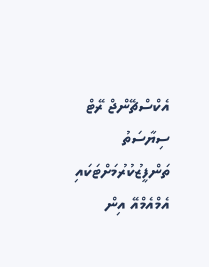އެކްސްޗޭންޖް ރޭޓް ސިޔާސަތު ތަންފީޒުކުރުމަށްޓަކައި އެމްއެމްއޭ އިން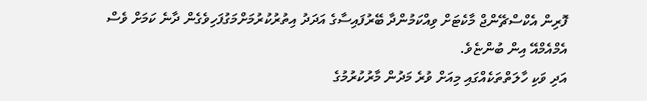ފޮރިން އެކްސްޗޭންޖް މާކެޓަށް ވިއްކަމުންދާ ބޭރުފައިސާގެ އަދަދު އިތުރުކުރުމަށްމަގުފަހިވެގެން ދާނެ ކަމަށް ވެސް އެމްއެމްއޭ އިން ބުންޏެވެ.
އަދި ވަކި ހާލަތްތަކެއްގައި މިއަށް ވުރެ މަދުން މާރުކުރުމުގެ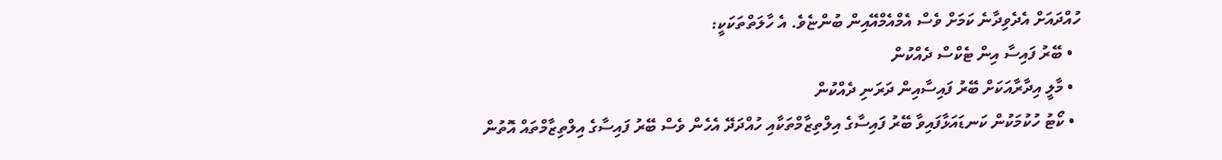ހުއްދައަށް އެދެވިދާނެ ކަމަށް ވެސް އެމްއެމްއޭއިން ބުންޏެވެ. އެ ހާލަތްތަކަކީ:
  • ބޭރު ފައިސާ އިން ޓެކްސް ދެއްކުން
  • މާލީ އިދާރާއަކަށް ބޭރު ފައިސާއިން ދަރަނި ދެއްކުން
  • ކޯޓު ހުކުމަކުން ކަނޑައަޅާފައިވާ ބޭރު ފައިސާގެ އިލްތިޒާމްތަކާއި ހުއްދަދޭ އެހެން ވެސް ބޭރު ފައިސާގެ އިލްތިޒާމްތައް އޮތުން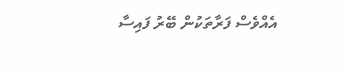އެއްވެސް ފަރާތަކުން ބޭރު ފައިސާ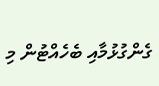ގެންގުޅުމާއި ބެހެއްޓުން މި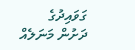ގަވައިދުގެ ދަށުން މަނަލެއް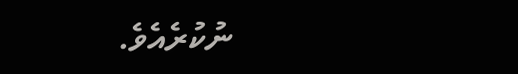ނުކުރެއެވެ.